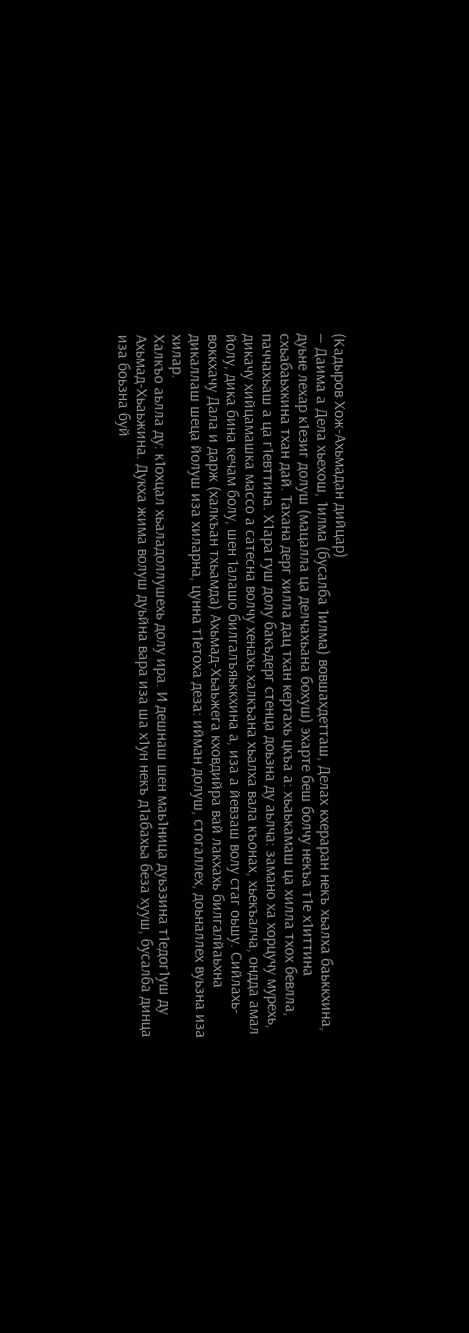(Кадыров Хож-Ахьмадан дийцар)
— Даима а Дела хьехош, 1илма (бусалба 1илма) вовшахдетташ, Делах кхераран некъ хьалха баьккхина, дуьне лехар к1езиг долуш (мацалла ца делчахьана бохуш) эхарте беш болчу некъа т1е х1иттина схьабаьхкина тхан дай. Тахана дерг хилла дац тхан кертахь цкъа а: хьаькамаш ца хилла тхох бевлла, паччахьаш а ца г1евттина. Х1ара гуш долу бакъдерг стенца доьзна ду аьлча: замано ха хорцучу мурехь, дикачу хийцамашка массо а сатесна волчу хенахь халкъана хьалха вала къонах, хьекъалча, ондда амал йолу, дика бина кечам болу, шен 1алашо билгалъяьккхина а, иза а йевзаш волу стаг оьшу. Сийлахь-воккхачу Дала и дарж (халкъан тхьамда) Ахьмад-Хьаьжега кховдийра вай лакхахь билгалйаьхна дикаллаш шеца йолуш иза хиларна, цунна т1етоха деза: ийман долуш, стогаллех, доьналлех вуьзна иза хилар.
Халкъо аьлла ду: к1охцал хьаладоллушехь долу ира. И дешнаш шен маь1ница дуьззина т1едог1уш ду Ахьмад-Хьаьжина. Дукха жима волуш дуьйна вара иза ша х1ун некъ д1абахьа беза хууш, бусалба динца иза боьзна буй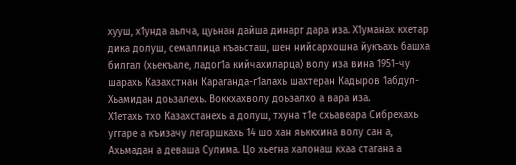хууш, х1унда аьлча, цуьнан дайша динарг дара иза. Х1уманах кхетар дика долуш, семаллица къаьсташ, шен нийсархошна йукъахь башха билгал (хьекъале, ладог1а кийчахиларца) волу иза вина 1951-чу шарахь Казахстнан Караганда-г1алахь шахтеран Кадыров 1абдул-Хьамидан доьзалехь. Воккхахволу доьзалхо а вара иза.
Х1етахь тхо Казахстанехь а долуш, тхуна т1е схьавеара Сибрехахь уггаре а къизачу легаршкахь 14 шо хан яьккхина волу сан а, Ахьмадан а деваша Сулима. Цо хьегна халонаш кхаа стагана а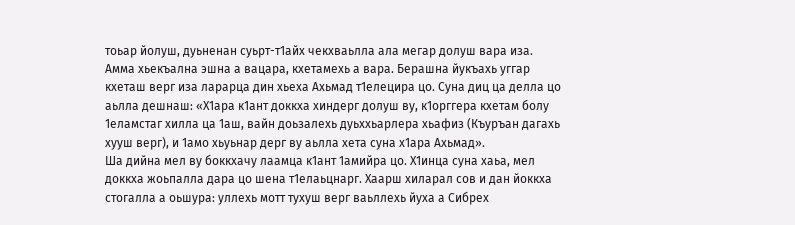тоьар йолуш, дуьненан суьрт-т1айх чекхваьлла ала мегар долуш вара иза. Амма хьекъална эшна а вацара, кхетамехь а вара. Берашна йукъахь уггар кхеташ верг иза ларарца дин хьеха Ахьмад т1елецира цо. Суна диц ца делла цо аьлла дешнаш: «Х1ара к1ант доккха хиндерг долуш ву, к1орггера кхетам болу 1еламстаг хилла ца 1аш, вайн доьзалехь дуьххьарлера хьафиз (Къуръан дагахь хууш верг), и 1амо хьуьнар дерг ву аьлла хета суна х1ара Ахьмад».
Ша дийна мел ву боккхачу лаамца к1ант 1амийра цо. Х1инца суна хаьа, мел доккха жоьпалла дара цо шена т1елаьцнарг. Хаарш хиларал сов и дан йоккха стогалла а оьшура: уллехь мотт тухуш верг ваьллехь йуха а Сибрех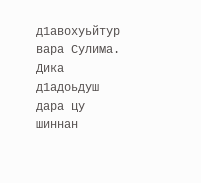д1авохуьйтур вара Сулима. Дика д1адоьдуш дара цу шиннан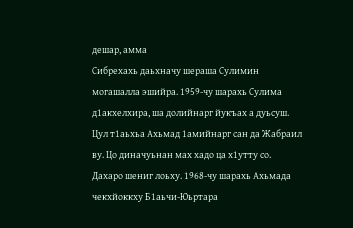дешар, амма
Сибрехахь даьхначу шераша Сулимин могашалла эшийра. 1959-чу шарахь Сулима д1акхелхира, ша долийнарг йукъах а дуьсуш. Цул т1аьхьа Ахьмад 1амийнарг сан да Жабраил ву. Цо диначуьнан мах хадо ца х1утту со.
Дахаро шениг лоьху. 1968-чу шарахь Ахьмада чекхйоккху Б1аьчи-Юьртара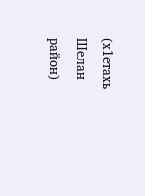(х1етахь Шелан район)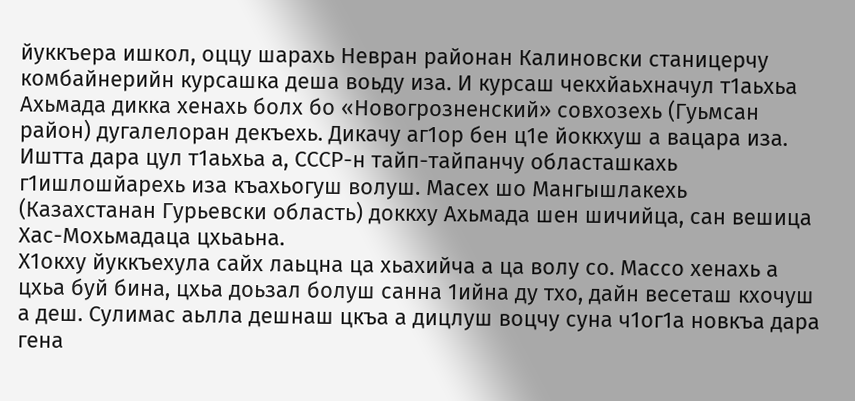йуккъера ишкол, оццу шарахь Невран районан Калиновски станицерчу комбайнерийн курсашка деша воьду иза. И курсаш чекхйаьхначул т1аьхьа Ахьмада дикка хенахь болх бо «Новогрозненский» совхозехь (Гуьмсан район) дугалелоран декъехь. Дикачу аг1ор бен ц1е йоккхуш а вацара иза.
Иштта дара цул т1аьхьа а, СССР-н тайп-тайпанчу областашкахь г1ишлошйарехь иза къахьогуш волуш. Масех шо Мангышлакехь (Казахстанан Гурьевски область) доккху Ахьмада шен шичийца, сан вешица Хас-Мохьмадаца цхьаьна.
Х1окху йуккъехула сайх лаьцна ца хьахийча а ца волу со. Массо хенахь а цхьа буй бина, цхьа доьзал болуш санна 1ийна ду тхо, дайн весеташ кхочуш а деш. Сулимас аьлла дешнаш цкъа а дицлуш воцчу суна ч1ог1а новкъа дара гена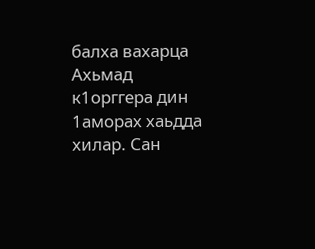балха вахарца Ахьмад к1орггера дин 1аморах хаьдда хилар. Сан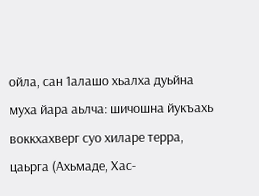ойла, сан 1алашо хьалха дуьйна муха йара аьлча: шичошна йукъахь воккхахверг суо хиларе терра, цаьрга (Ахьмаде, Хас-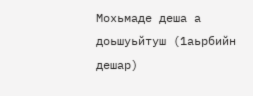Мохьмаде деша а доьшуьйтуш (1аьрбийн дешар)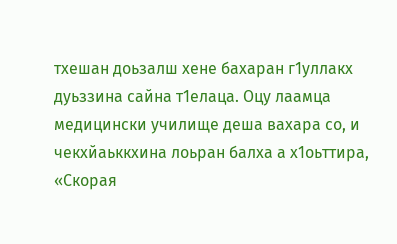тхешан доьзалш хене бахаран г1уллакх дуьззина сайна т1елаца. Оцу лаамца медицински училище деша вахара со, и чекхйаьккхина лоьран балха а х1оьттира, «Скорая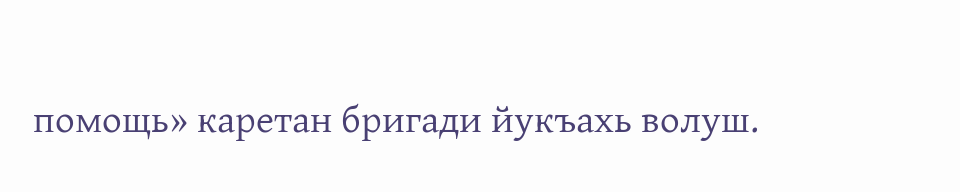помощь» каретан бригади йукъахь волуш.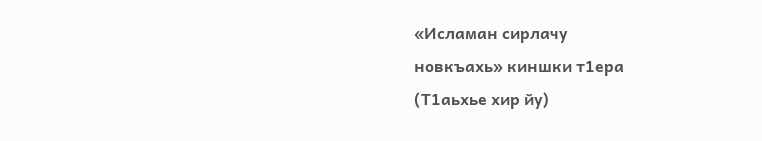«Исламан сирлачу
новкъахь» киншки т1ера
(Т1аьхье хир йу)